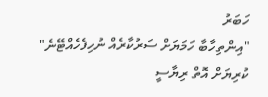ހަބަރު
"އިންތިހާބާ ހަމަޔަށް ސަރުކާރެއް ނުހިފެހެއްޓޭނެ"
ކުރިޔަށް އޮތް ރިޔާސީ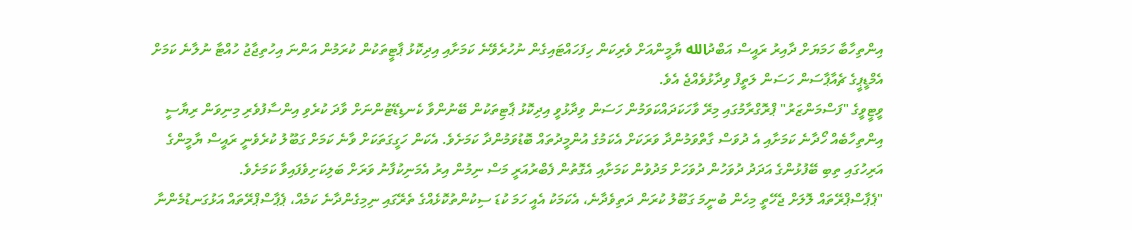އިންތިހާބާ ހަމަޔަށް ދާއިރު ރައީސް އަބްދުالله ޔާމީންއަށް ވެރިކަން ހިފަހައްޓައިގެން ނުހުރެވޭނެ ކަމަށާއި އިދިކޮޅު ޕާޓީތަކުން ކުރަމުން އަންނަ އިހުތިޖާޖު ހުއްޓާ ނުލާނެ ކަމަށް އެމްޑީޕީގެ ޗެއާޕާސަން ހަސަން ލަތީފް ވިދާޅުވެއްޖެ އެވެ.
ވީޓީވީގެ "ފަސްމަންޒަރު" ޕްރޮގްރާމުގައި މިރޭ ވާހަކަދައްކަވަމުން ހަސަން ވިދާޅުވީ އިދިކޮޅު ޕާޓިތަކުން ބޭނުންވާ ކެނޑިޑޭޓުންނަށް ވާދަ ކުރެވި އިންސާފުވެރި މިނިވަން ރިޔާސީ އިންތިހާބެއް ހޯދާނެ ކަމަށާއި އެ ދުވަސް ގާތްވަމުންދާ ވަރަކަށް އެކަމުގެ އުންމީދުތައް ބޮޑުވަމުންދާ ކަމަށެވެ. އެކަން ހަގީގަތަކަށް ވާނެ ކަމަށް ގަބޫލު ކުރެވެނީ ރައީސް ޔާމީންގެ އަރިހުގައި ތިބި ބޭފުޅުންގެ އަދަދު ދުވަހުން ދުވަހަށް މަދުވުން ކަމަށާއި އެގޮތުން ފެބްރުއަރީ މަސް ނިމުން އިރު އެމަނިކުފާނު ވަރަށް ބަލިކަށިވެފައިވާ ކަމަށެވެ.
"ޕެޕާސްޕްރޭތައް ލޮލަށް ޖެހޭތީ މިހެން ބުނީމަ ގަބޫލު ކުރަން ދަތިވެދާނެ، އެކަމަކު އެއީ ހަމަ ކުޑަ ސިކުންތުކޮޅެއްގެ ތެރޭގައި ނިމިގެންދާނެ ކަމެއް، ޕެޕާސްޕްރޭތައް އަޅުގަނޑުމެންނާ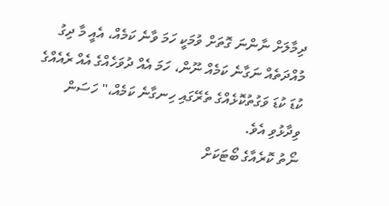ދިމާލަށް ނާންނަ ގޮތަށް ވުމަކީ ހަމަ ވާނެ ކަމެއް، އެއީ މާ ދިގު މުއްދަތެއް ނަގާނެ ކަމެއް ނޫން، ހަމަ އެއް ދުވަހެއްގެ އެއް ރެއެއްގެ ކުޑަ ކުޑަ ވަގުތުކޮޅެއްގެ ތެރޭގައި ހިނގާނެ ކަމެއް،" ހަސަން ވިދާޅުވި އެވެ.
ނޯތު ކޮރެއާގެ ބޯޓަކަށް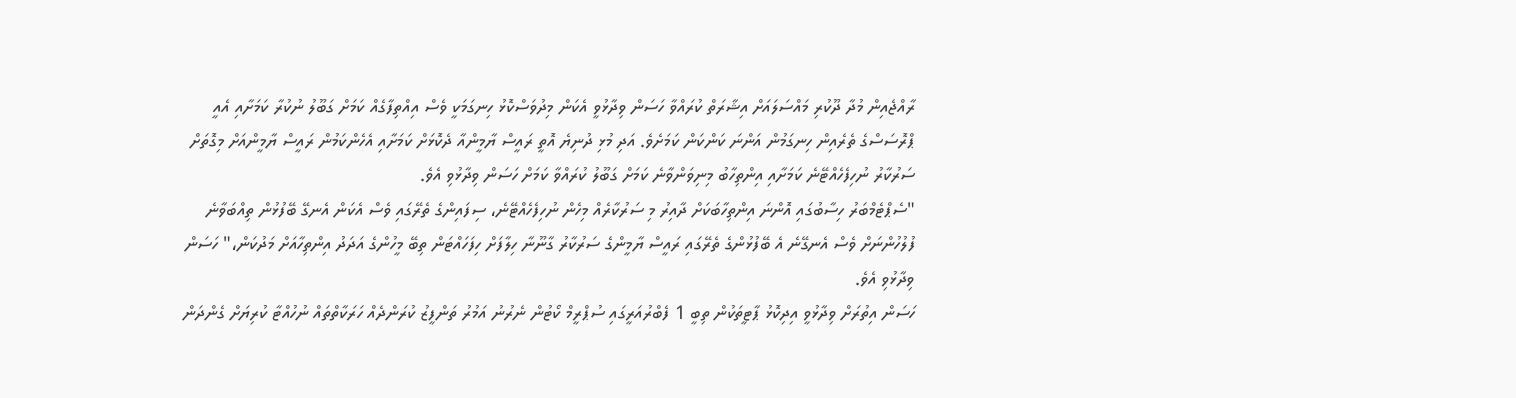ރާއްޖެއިން މުދާ ދޫކުރި މައްސަލައަށް އިޝާރަތް ކުރައްވާ ހަސަން ވިދާޅުވީ އެކަން މިދުވަސްކޮޅު ހިނގަމަކީ ވެސް އިއްތިފާގެއް ކަމަށް ގަބޫލު ނުކުރާ ކަމަށާއި އެއީ ޕްރޮސަސްގެ ތެރެއިން ހިނގަމުން އަންނަ ކަންކަން ކަމަށެވެ. އަދި މުޅި ދުނިޔެ އޮތީ ރައީސް ޔާމީންއާ ދެކޮޅަށް ކަމަށާއި އެހެންކަމުން ރައީސް ޔާމީންއަށް މިގޮތަށް ސަރުކާރު ނުހިފެހެއްޓޭނެ ކަމަށާއި އިންތިހާބު މިނިވަންވާނެ ކަމަށް ގަބޫލު ކުރައްވާ ކަމަށް ހަސަން ވިދާޅުވި އެވެ.
"ސެޕްޓެމްބަރު ހިސާބުގައި އޮންނަ އިންތިހާބަކަށް ދާއިރު މި ސަރުކާރެއް މިހެން ނުހިފެހެއްޓޭނެ، ސިފައިންގެ ތެރޭގައި ވެސް އެކަން އެނގޭ ބޭފުޅުން ތިއްބަވާނެ ފުލުހުންނަށް ވެސް އެނގޭނެ އެ ބޭފުޅުންގެ ތެރޭގައި ރައީސް ޔާމީންގެ ސަރުކާރު ގާނޫނާ ހިލާފަށް ހިފަހައްޓަން ތިބޭ މީހުންގެ އަދަދު އިންތިހާއަށް މަދުކަން،" ހަސަން ވިދާޅުވި އެވެ.
ހަސަން އިތުރަށް ވިދާޅުވީ އިދިކޮޅު ޕާޓީތަކުން ތިބީ 1 ފެބްރުއަރީގައި ސުޕްރީމް ކޯޓުން ނެރުނު އަމުރު ތަންފީޒު ކުރަންދެއް ހަރަކާތްތައް ނުހުއްޓާ ކުރިޔަށް ގެންދަން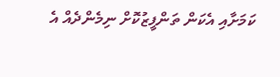ކަމަށާއި އެކަން ތަންފީޒުކޮށް ނިމެންދެއް އެ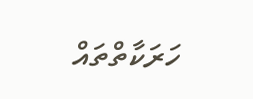ހަރަކާތްތައް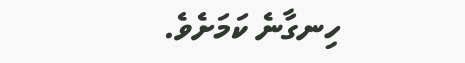ހިނގާނެ ކަމަށެވެ.